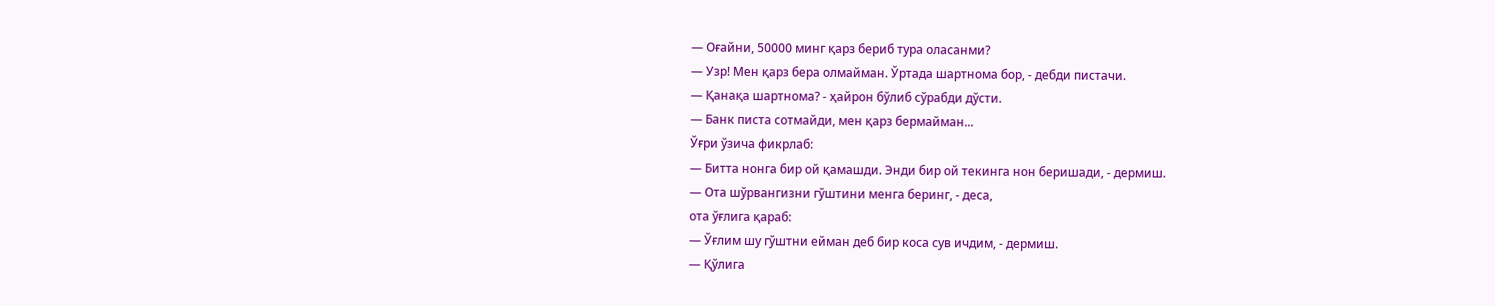— Оғайни, 50000 минг қарз бериб тура оласанми?
— Узр! Мен қарз бера олмайман. Ўртада шартнома бор, - дебди пистачи.
— Қанақа шартнома? - ҳайрон бўлиб сўрабди дўсти.
— Банк писта сотмайди, мен қарз бермайман...
Ўғри ўзича фикрлаб:
— Битта нонга бир ой қамашди. Энди бир ой текинга нон беришади, - дермиш.
— Ота шўрвангизни гўштини менга беринг, - деса,
ота ўғлига қараб:
— Ўғлим шу гўштни ейман деб бир коса сув ичдим, - дермиш.
— Қўлига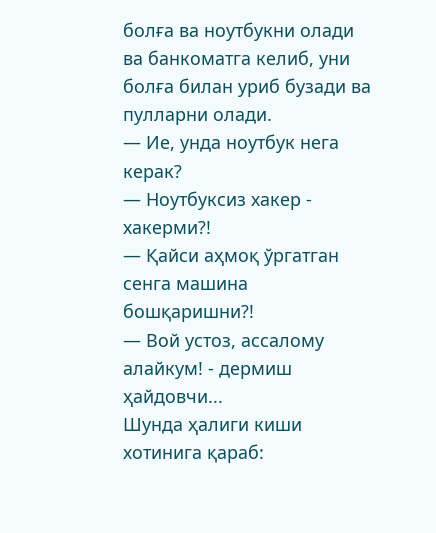болға ва ноутбукни олади ва банкоматга келиб, уни болға билан уриб бузади ва пулларни олади.
— Ие, унда ноутбук нега керак?
— Ноутбуксиз хакер - хакерми?!
— Қайси аҳмоқ ўргатган сенга машина бошқаришни?!
— Вой устоз, ассалому алайкум! - дермиш ҳайдовчи...
Шунда ҳалиги киши хотинига қараб: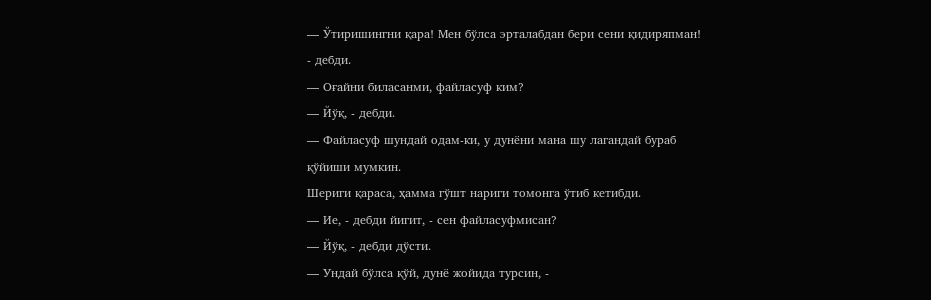— Ўтиришингни қара! Мен бўлса эрталабдан бери сени қидиряпман! - дебди.
— Оғайни биласанми, файласуф ким?
— Йўқ, - дебди.
— Файласуф шундай одам-ки, у дунёни мана шу лагандай бураб қўйиши мумкин.
Шериги қараса, ҳамма гўшт нариги томонга ўтиб кетибди.
— Ие, - дебди йигит, - сен файласуфмисан?
— Йўқ, - дебди дўсти.
— Ундай бўлса қўй, дунё жойида турсин, -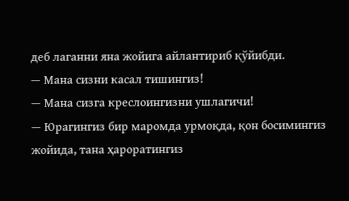деб лаганни яна жойига айлантириб қўйибди.
— Мана сизни касал тишингиз!
— Мана сизга креслоингизни ушлагичи!
— Юрагингиз бир маромда урмоқда, қон босимингиз жойида, тана ҳароратингиз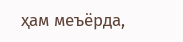ҳам меъёрда,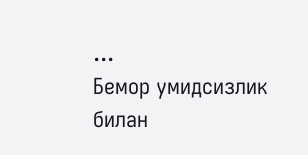...
Бемор умидсизлик билан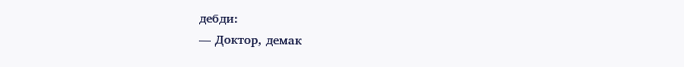дебди:
— Доктор, демак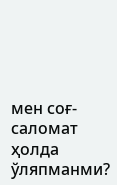мен соғ-саломат ҳолда ўляпманми?